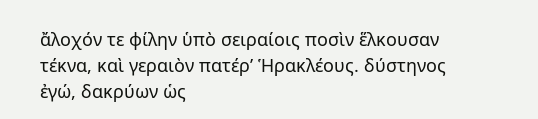ἄλοχόν τε φίλην ὑπὸ σειραίοις ποσὶν ἕλκουσαν τέκνα, καὶ γεραιὸν πατέρʼ Ἡρακλέους. δύστηνος ἐγώ, δακρύων ὡς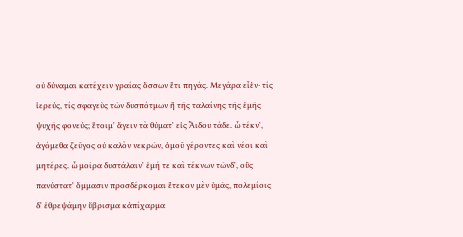οὐ δύναμαι κατέχειν γραίας ὄσσων ἔτι πηγάς. Μεγάρα εἶἑν· τίς ἱερεύς, τίς σφαγεὺς τῶν δυσπότμων ἢ τῆς ταλαίνης τῆς ἐμῆς ψυχῆς φονεύς; ἕτοιμʼ ἄγειν τὰ θύματʼ εἰς Ἅιδου τάδε. ὦ τέκνʼ, ἀγόμεθα ζεῦγος οὐ καλὸν νεκρῶν, ὁμοῦ γέροντες καὶ νέοι καὶ μητέρες. ὦ μοῖρα δυστάλαινʼ ἐμή τε καὶ τέκνων τῶνδʼ, οὓς πανύστατʼ ὄμμασιν προσδέρκομαι ἔτεκον μὲν ὑμᾶς, πολεμίοις δʼ ἐθρεψάμην ὕβρισμα κἀπίχαρμα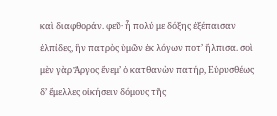καὶ διαφθοράν. φεῦ· ἦ πολύ με δόξης ἐξέπαισαν ἐλπίδες, ἣν πατρὸς ὑμῶν ἐκ λόγων ποτʼ ἤλπισα. σοὶ μὲν γὰρ Ἄργος ἔνεμʼ ὁ κατθανὼν πατήρ, Εὐρυσθέως δʼ ἔμελλες οἰκήσειν δόμους τῆς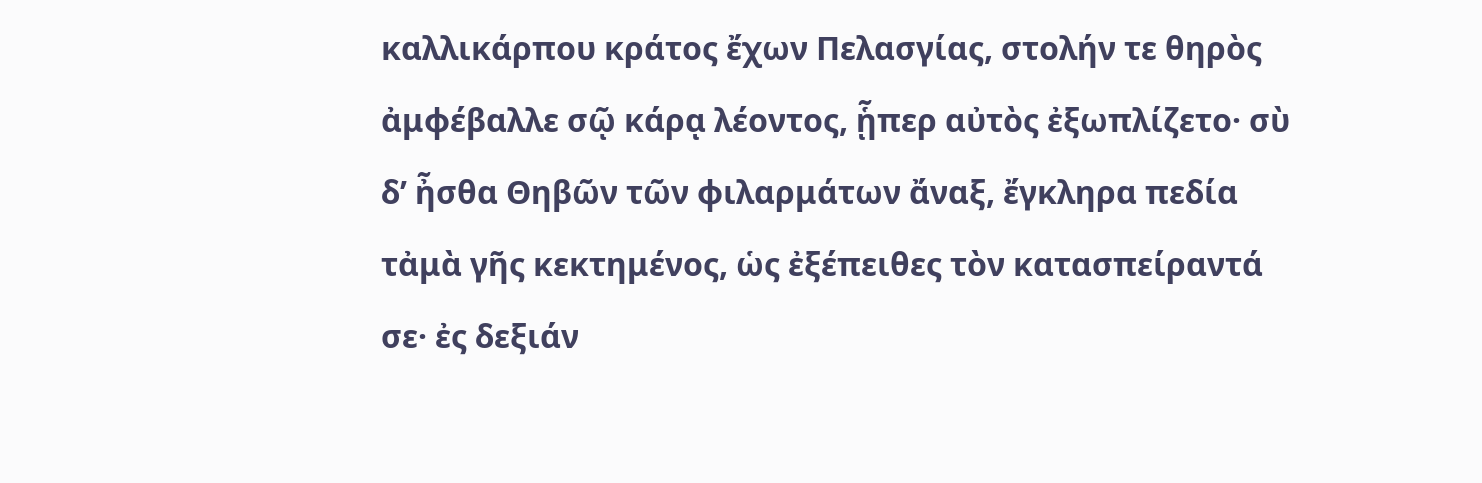καλλικάρπου κράτος ἔχων Πελασγίας, στολήν τε θηρὸς ἀμφέβαλλε σῷ κάρᾳ λέοντος, ᾗπερ αὐτὸς ἐξωπλίζετο· σὺ δʼ ἦσθα Θηβῶν τῶν φιλαρμάτων ἄναξ, ἔγκληρα πεδία τἀμὰ γῆς κεκτημένος, ὡς ἐξέπειθες τὸν κατασπείραντά σε· ἐς δεξιάν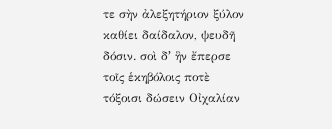τε σὴν ἀλεξητήριον ξύλον καθίει δαίδαλον, ψευδῆ δόσιν. σοὶ δʼ ἣν ἔπερσε τοῖς ἑκηβόλοις ποτὲ τόξοισι δώσειν Οἰχαλίαν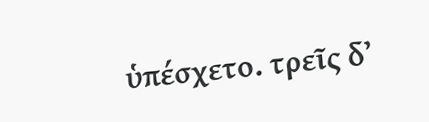ὑπέσχετο. τρεῖς δʼ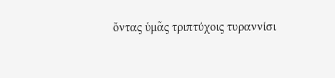ὄντας ὑμᾶς τριπτύχοις τυραννίσι